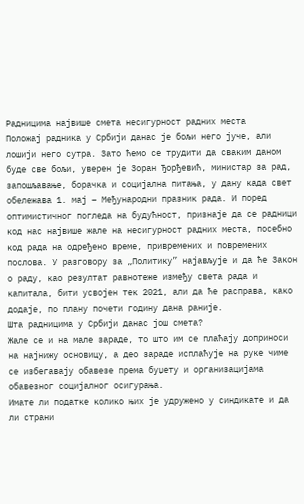Радницима највише смета несигурност радних места
Положај радника у Србији данас је бољи него јуче, али лошији него сутра. Зато ћемо се трудити да сваким даном буде све бољи, уверен је Зоран Ђорђевић, министар за рад, запошљавање, борачка и социјална питања, у дану када свет обележава 1. мај – Међународни празник рада. И поред оптимистичног погледа на будућност, признаје да се радници код нас највише жале на несигурност радних места, посебно код рада на одређено време, привремених и повремених послова. У разговору за „Политику” најављује и да ће Закон о раду, као резултат равнотеже између света рада и капитала, бити усвојен тек 2021, али да ће расправа, како додаје, по плану почети годину дана раније.
Шта радницима у Србији данас још смета?
Жале се и на мале зараде, то што им се плаћају доприноси на најнижу основицу, а део зараде исплаћује на руке чиме се избегавају обавезе према буџету и организацијама обавезног социјалног осигурања.
Имате ли податке колико њих је удружено у синдикате и да ли страни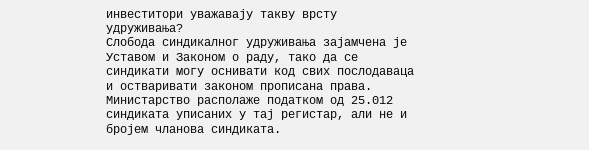инвеститори уважавају такву врсту удруживања?
Слобода синдикалног удруживања зајамчена је Уставом и Законом о раду, тако да се синдикати могу оснивати код свих послодаваца и остваривати законом прописана права. Министарство располаже податком од 25.012 синдиката уписаних у тај регистар, али не и бројем чланова синдиката.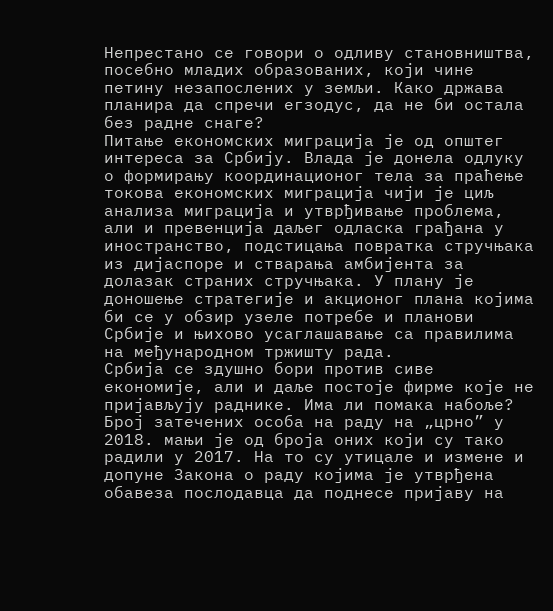Непрестано се говори о одливу становништва, посебно младих образованих, који чине петину незапослених у земљи. Како држава планира да спречи егзодус, да не би остала без радне снаге?
Питање економских миграција је од општег интереса за Србију. Влада је донела одлуку о формирању координационог тела за праћење токова економских миграција чији је циљ анализа миграција и утврђивање проблема, али и превенција даљег одласка грађана у иностранство, подстицања повратка стручњака из дијаспоре и стварања амбијента за долазак страних стручњака. У плану је доношење стратегије и акционог плана којима би се у обзир узеле потребе и планови Србије и њихово усаглашавање са правилима на међународном тржишту рада.
Србија се здушно бори против сиве економије, али и даље постоје фирме које не пријављују раднике. Има ли помака набоље?
Број затечених особа на раду на „црно” у 2018. мањи је од броја оних који су тако радили у 2017. На то су утицале и измене и допуне Закона о раду којима је утврђена обавеза послодавца да поднесе пријаву на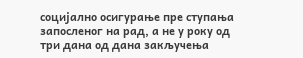социјално осигурање пре ступања запосленог на рад, а не у року од три дана од дана закључења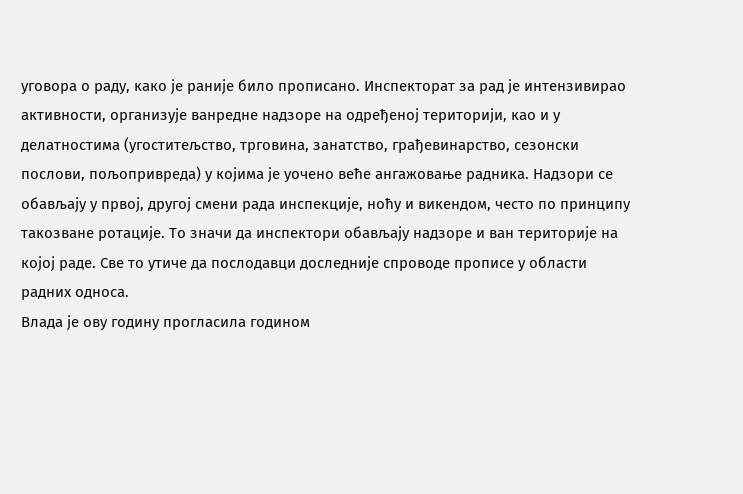уговора о раду, како је раније било прописано. Инспекторат за рад је интензивирао активности, организује ванредне надзоре на одређеној територији, као и у делатностима (угоститељство, трговина, занатство, грађевинарство, сезонски послови, пољопривреда) у којима је уочено веће ангажовање радника. Надзори се обављају у првој, другој смени рада инспекције, ноћу и викендом, често по принципу такозване ротације. То значи да инспектори обављају надзоре и ван територије на којој раде. Све то утиче да послодавци доследније спроводе прописе у области радних односа.
Влада је ову годину прогласила годином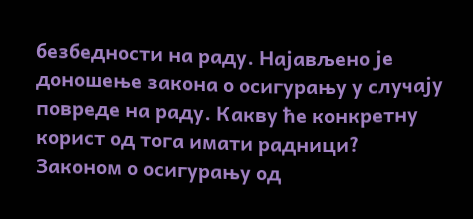безбедности на раду. Најављено је доношење закона о осигурању у случају повреде на раду. Какву ће конкретну корист од тога имати радници?
Законом о осигурању од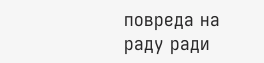повреда на раду ради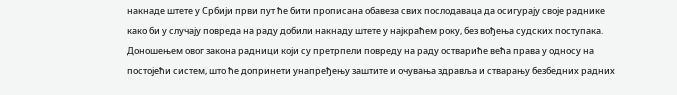накнаде штете у Србији први пут ће бити прописана обавеза свих послодаваца да осигурају своје раднике како би у случају повреда на раду добили накнаду штете у најкраћем року, без вођења судских поступака. Доношењем овог закона радници који су претрпели повреду на раду оствариће већа права у односу на постојећи систем, што ће допринети унапређењу заштите и очувања здравља и стварању безбедних радних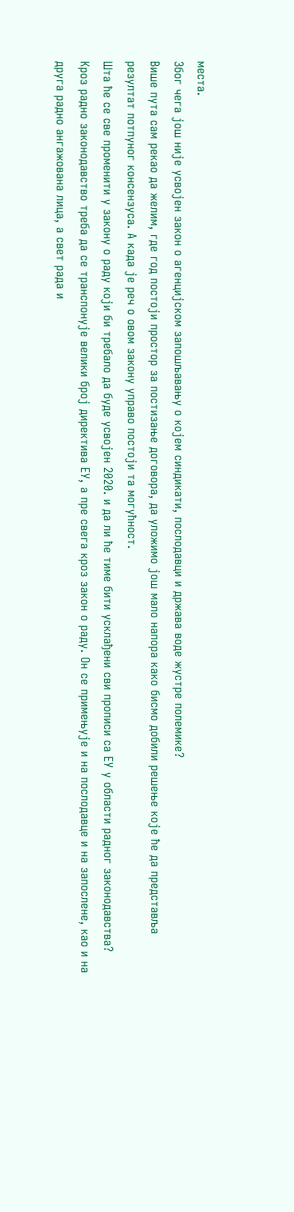места.
Због чега још није усвојен закон о агенцијском запошљавању о којем синдикати, послодавци и држава воде жустре полемике?
Више пута сам рекао да желим, где год постоји простор за постизање договора, да уложимо још мало напора како бисмо добили решење које ће да представља резултат потпуног консензуса. А када је реч о овом закону управо постоји та могућност.
Шта ће се све променити у закону о раду који би требало да буде усвојен 2020. и да ли ће тиме бити усклађени сви прописи са ЕУ у области радног законодавства?
Кроз радно законодавство треба да се транспонује велики број директива ЕУ, а пре свега кроз закон о раду. Он се примењује и на послодавце и на запослене, као и на друга радно ангажована лица, а свет рада и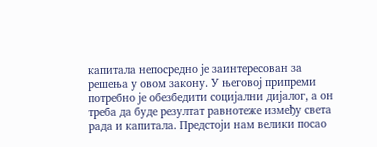капитала непосредно је заинтересован за решења у овом закону. У његовој припреми потребно је обезбедити социјални дијалог, а он треба да буде резултат равнотеже између света рада и капитала. Предстоји нам велики посао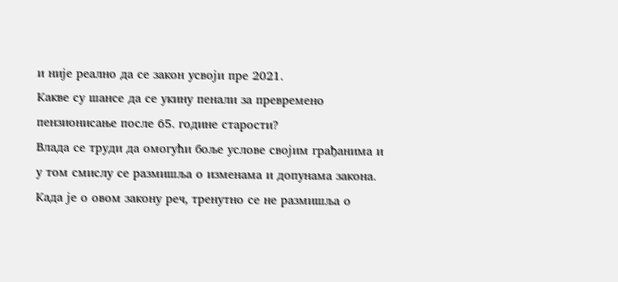и није реално да се закон усвоји пре 2021.
Какве су шансе да се укину пенали за превремено пензионисање после 65. године старости?
Влада се труди да омогући боље услове својим грађанима и у том смислу се размишља о изменама и допунама закона. Када је о овом закону реч, тренутно се не размишља о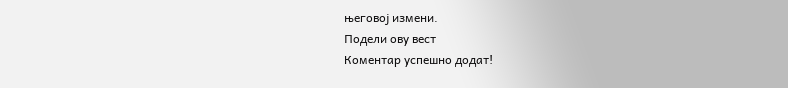његовој измени.
Подели ову вест
Комeнтар успeшно додат!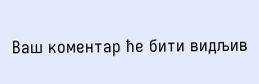Ваш комeнтар ћe бити видљив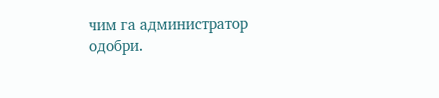чим га администратор одобри.